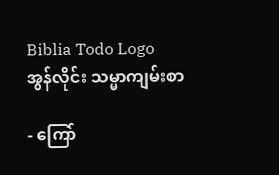Biblia Todo Logo
အွန်လိုင်း သမ္မာကျမ်းစာ

- ကြော်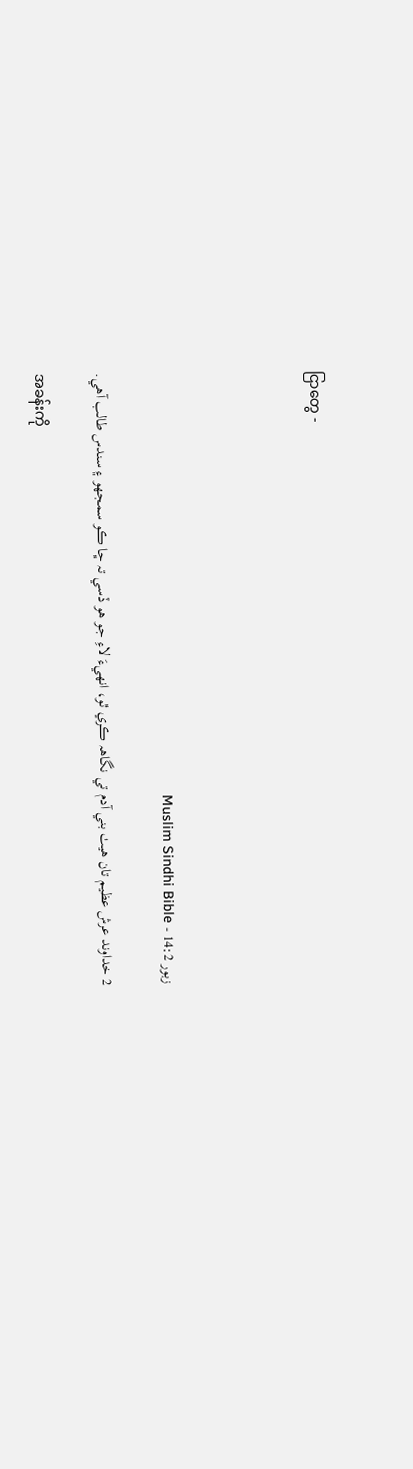ငြာတွေ -




زبور 14:2 - Muslim Sindhi Bible

2 خداوند عرش عظيم تان هيٺ بني آدم تي نگاهہ ڪري ٿو، انهيءَ لاءِ جو هو ڏسي تہ ڇا ڪو سمجھو ۽ سندس طالب آهي.

အခန်းကို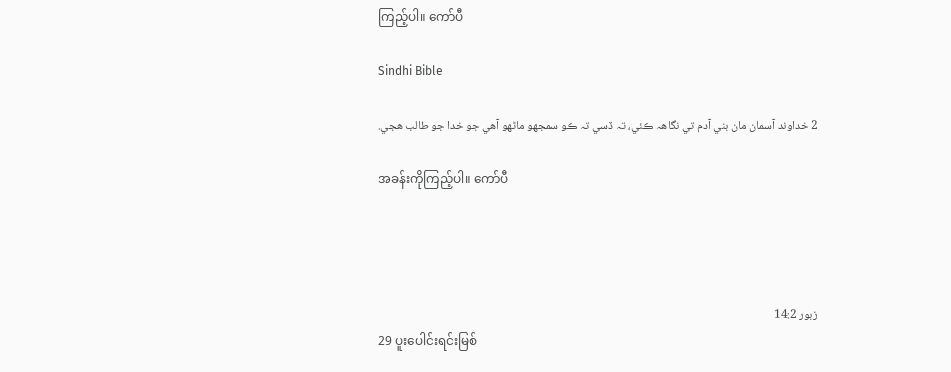ကြည့်ပါ။ ကော်ပီ

Sindhi Bible

2 خداوند آسمان مان بني آدم تي نگاهہ ڪئي، تہ ڏسي تہ ڪو سمجهو ماڻهو آهي جو خدا جو طالب هجي.

အခန်းကိုကြည့်ပါ။ ကော်ပီ




زبور 14:2
29 ပူးပေါင်းရင်းမြစ်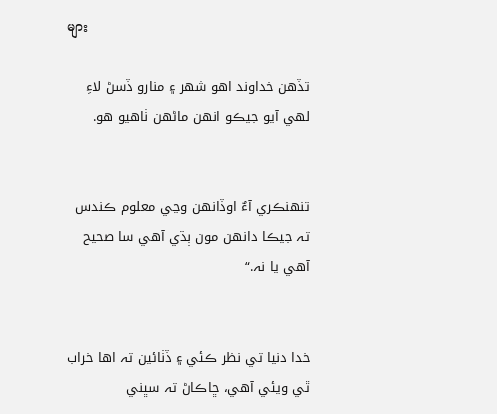များ

تڏهن خداوند اهو شهر ۽ منارو ڏسڻ لاءِ لهي آيو جيڪو انهن ماڻهن ٺاهيو هو.


تنهنڪري آءٌ اوڏانهن وڃي معلوم ڪندس تہ جيڪا دانهن مون ٻڌي آهي سا صحيح آهي يا نہ.“


خدا دنيا تي نظر ڪئي ۽ ڏٺائين تہ اها خراب ٿي ويئي آهي، ڇاڪاڻ تہ سڀني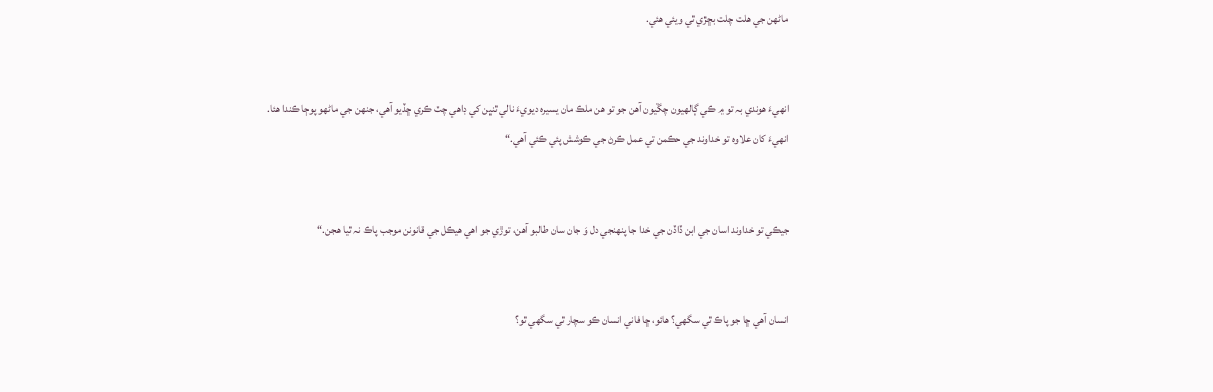ماڻهن جي هلت چلت بڇڙي ٿي ويئي هئي.


انهيءَ هوندي بہ تو ۾ ڪي ڳالهيون چڱيون آهن جو تو هن ملڪ مان يسيرہ ديويءَ نالي ٿنڀن کي ڊاهي چٽ ڪري ڇڏيو آهي، جنهن جي ماڻهو پوڄا ڪندا هئا. انهيءَ کان علاوہ تو خداوند جي حڪمن تي عمل ڪرڻ جي ڪوشش پئي ڪئي آهي.“


جيڪي تو خداوند اسان جي ابن ڏاڏن جي خدا جا پنهنجي دل وَ جان سان طالبو آهن، توڙي جو اهي هيڪل جي قانونن موجب پاڪ نہ ٿيا هجن.“


انسان آهي ڇا جو پاڪ ٿي سگھي؟ هائو، ڇا فاني انسان ڪو سچار ٿي سگھي ٿو؟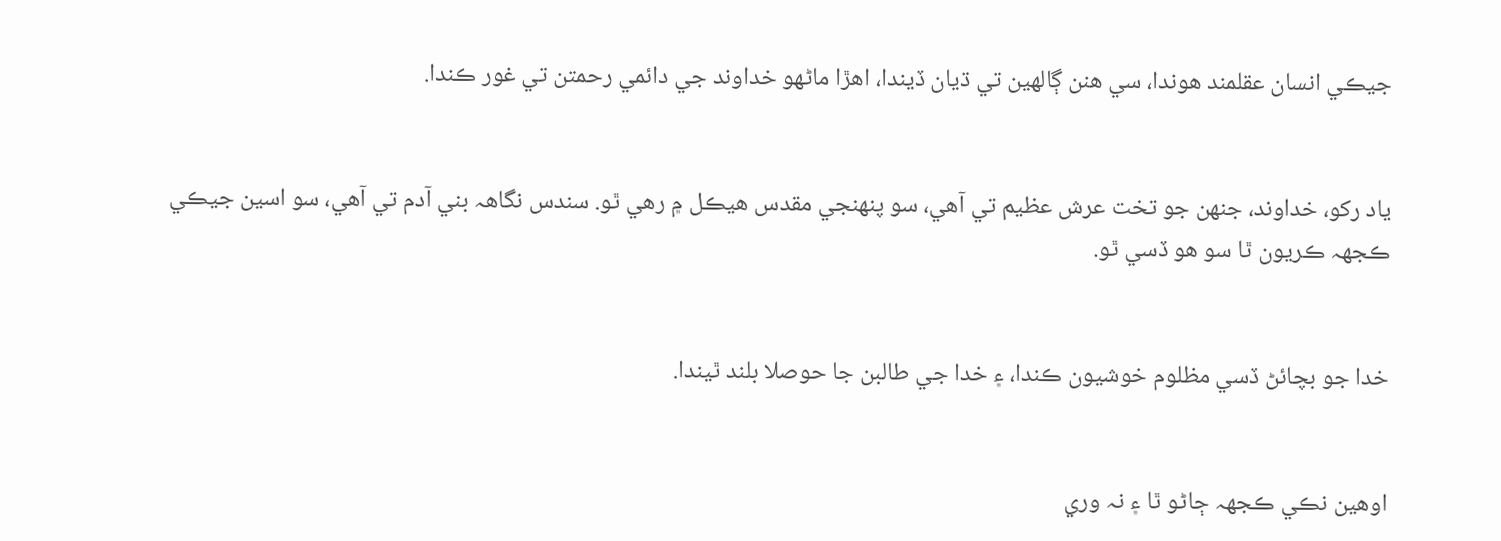جيڪي انسان عقلمند هوندا، سي هنن ڳالهين تي ڌيان ڏيندا، اهڙا ماڻهو خداوند جي دائمي رحمتن تي غور ڪندا.


ياد رکو، خداوند، جنهن جو تخت عرش عظيم تي آهي، سو پنهنجي مقدس هيڪل ۾ رهي ٿو. سندس نگاهہ بني آدم تي آهي، سو اسين جيڪي ڪجھہ ڪريون ٿا سو هو ڏسي ٿو.


خدا جو بچائڻ ڏسي مظلوم خوشيون ڪندا، ۽ خدا جي طالبن جا حوصلا بلند ٿيندا.


اوهين نڪي ڪجھہ ڄاڻو ٿا ۽ نہ وري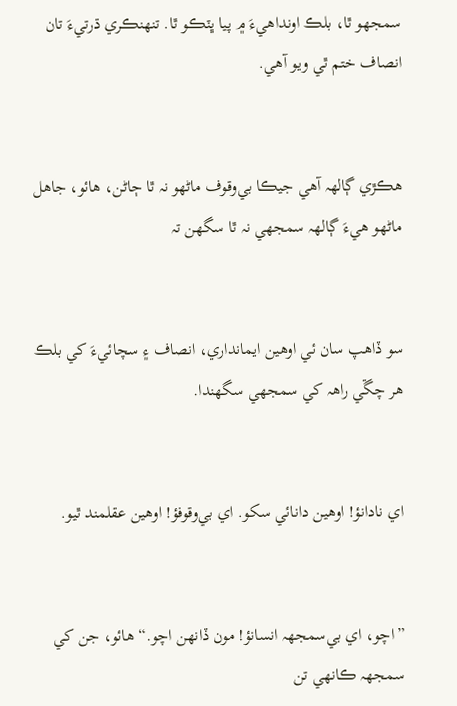سمجھو ٿا، بلڪ اونداهيءَ ۾ پيا ڀٽڪو ٿا. تنهنڪري ڌرتيءَ تان انصاف ختم ٿي ويو آهي.


هڪڙي ڳالهہ آهي جيڪا بي‌وقوف ماڻهو نہ ٿا ڄاڻن، هائو، جاهل ماڻهو هيءَ ڳالهہ سمجھي نہ ٿا سگھن تہ


سو ڏاهپ سان ئي اوهين ايمانداري، انصاف ۽ سچائيءَ کي بلڪ هر چڱي راهہ کي سمجھي سگھندا.


اي نادانؤ! اوهين دانائي سکو. اي بي‌وقوفؤ! اوهين عقلمند ٿيو.


”اچو، اي بي‌سمجھہ انسانؤ! مون ڏانهن اچو.“ هائو، جن کي سمجھہ ڪانهي تن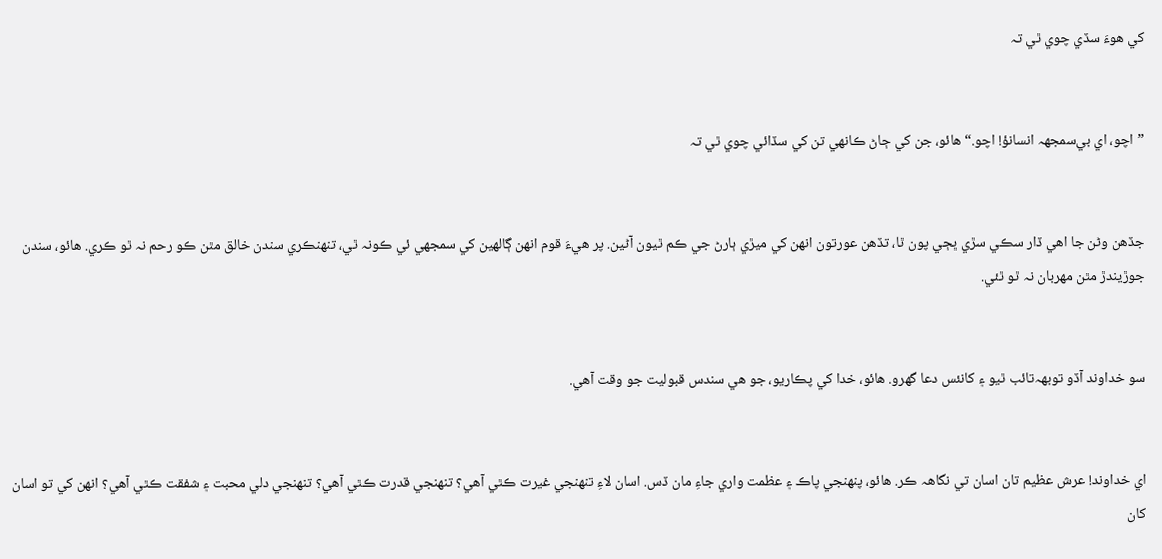کي هوءَ سڏي چوي ٿي تہ


”اچو، اي بي‌سمجھہ انسانؤ! اچو.“ هائو، جن کي ڄاڻ ڪانهي تن کي سڏائي چوي ٿي تہ


جڏهن وڻن جا اهي ڏار سڪي سڙي ڀڄي پون ٿا، تڏهن عورتون انهن کي ميڙي ٻارڻ جي ڪم ٿيون آڻين. پر هيءَ قوم انهن ڳالهين کي سمجھي ئي ڪونہ ٿي، تنهنڪري سندن خالق مٿن ڪو رحم نہ ٿو ڪري. هائو، سندن جوڙيندڙ مٿن مهربان نہ ٿو ٿئي.


سو خداوند آڏو توبهہ‌تائب ٿيو ۽ کانئس دعا گھرو. هائو، خدا کي پڪاريو، جو هي سندس قبوليت جو وقت آهي.


اي خداوند! عرش عظيم تان اسان تي نگاهہ ڪر. هائو، پنهنجي پاڪ ۽ عظمت واري جاءِ مان ڏس. اسان لاءِ تنهنجي غيرت ڪٿي آهي؟ تنهنجي قدرت ڪٿي آهي؟ تنهنجي دلي محبت ۽ شفقت ڪٿي آهي؟ انهن کي تو اسان کان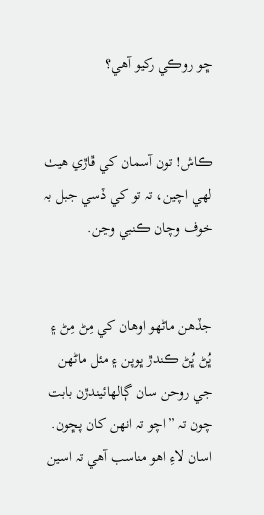ڇو روڪي رکيو آهي؟


ڪاش! تون آسمان کي ڦاڙي هيٺ لهي اچين، تہ تو کي ڏسي جبل بہ خوف وچان ڪنبي وڃن.


جڏهن ماڻهو اوهان کي مِڻ مِڻ ۽ ڀُڻ ڀُڻ ڪندڙ ڀوپن ۽ مئل ماڻهن جي روحن سان ڳالهائيندڙن بابت چون تہ ”اچو تہ انهن کان پڇون. اسان لاءِ اهو مناسب آهي تہ اسين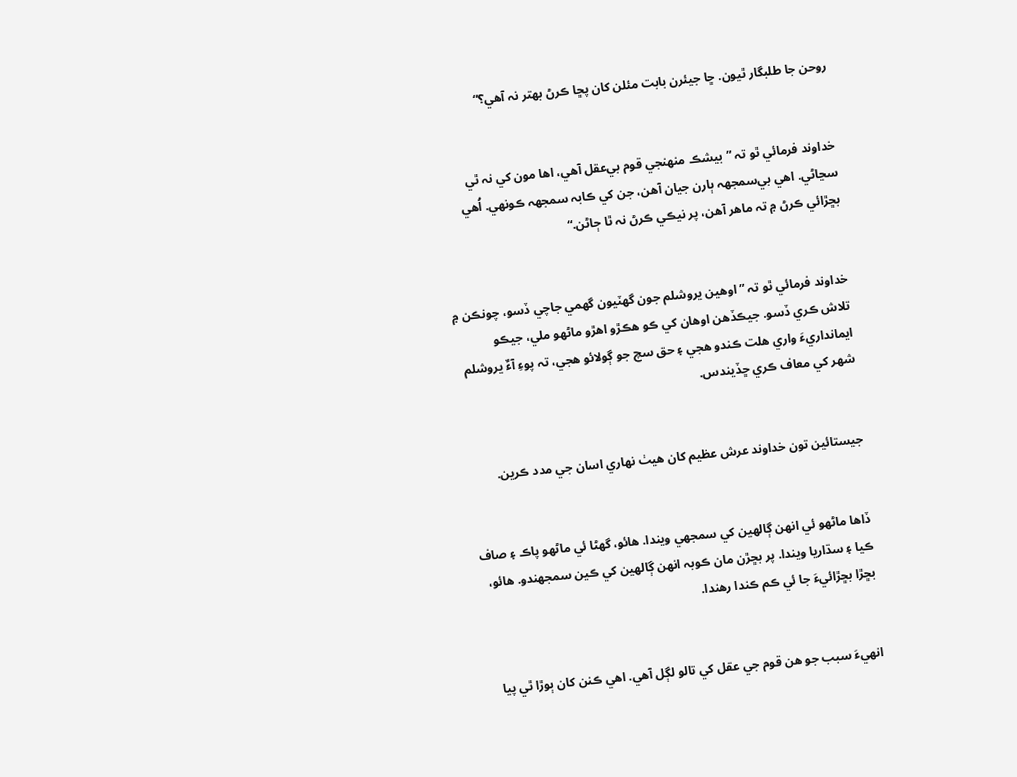روحن جا طلبگار ٿيون. ڇا جيئرن بابت مئلن کان پڇا ڪرڻ بهتر نہ آهي؟“


خداوند فرمائي ٿو تہ ”بيشڪ منهنجي قوم بي‌عقل آهي، اها مون کي نہ ٿي سڃاڻي. اهي بي‌سمجھہ ٻارن جيان آهن، جن کي ڪابہ سمجھہ ڪونهي. اُهي بڇڙائي ڪرڻ ۾ تہ ماهر آهن، پر نيڪي ڪرڻ نہ ٿا ڄاڻن.“


خداوند فرمائي ٿو تہ ”اوهين يروشلم جون گھٽيون گھمي جاچي ڏسو، چونڪن ۾ تلاش ڪري ڏسو. جيڪڏهن اوهان کي ڪو هڪڙو اهڙو ماڻهو ملي، جيڪو ايمانداريءَ واري هلت ڪندو هجي ۽ حق سچ جو ڳولائو هجي، تہ پوءِ آءٌ يروشلم شهر کي معاف ڪري ڇڏيندس.


جيستائين تون خداوند عرش عظيم کان هيٺ نهاري اسان جي مدد ڪرين.


ڏاها ماڻهو ئي انهن ڳالهين کي سمجھي ويندا. هائو، گھڻا ئي ماڻهو پاڪ ۽ صاف ڪيا ۽ سڌاريا ويندا. پر بڇڙن مان ڪوبہ انهن ڳالهين کي ڪين سمجھندو. هائو، بڇڙا بڇڙائيءَ جا ئي ڪم ڪندا رهندا.


انهيءَ سبب جو هن قوم جي عقل کي تالو لڳل آهي. اهي ڪنن کان ٻوڙا ٿي پيا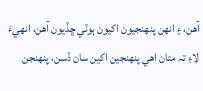آهن، ۽ انهن پنهنجيون اکيون ٻوٽي ڇڏيون آهن، انهيءَ لاءِ تہ متان اهي پنهنجين اکين سان ڏسن، پنهنجن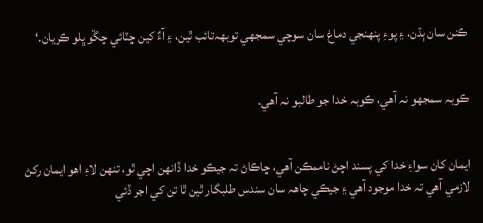ڪنن سان ٻڌن، ۽ پوءِ پنهنجي دماغ سان سوچي سمجھي توبهہ‌تائب ٿين، ۽ آءٌ کين ڇٽائي چڱو ڀلو ڪريان.‘


ڪوبہ سمجھو نہ آهي، ڪوبہ خدا جو طالبو نہ آهي.


ايمان کان سواءِ خدا کي پسند اچڻ ناممڪن آهي، ڇاڪاڻ تہ جيڪو خدا ڏانهن اچي ٿو، تنهن لاءِ اهو ايمان رکڻ لازمي آهي تہ خدا موجود آهي ۽ جيڪي چاهہ سان سندس طلبگار ٿين ٿا تن کي اجر ڏئي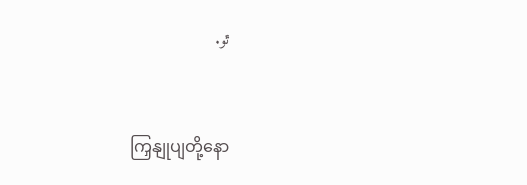ٿو.


ကြှနျုပျတို့နော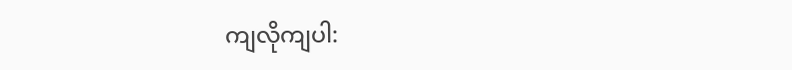ကျလိုကျပါ: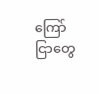ကြော်ငြာတွေ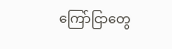ကြော်ငြာတွေ